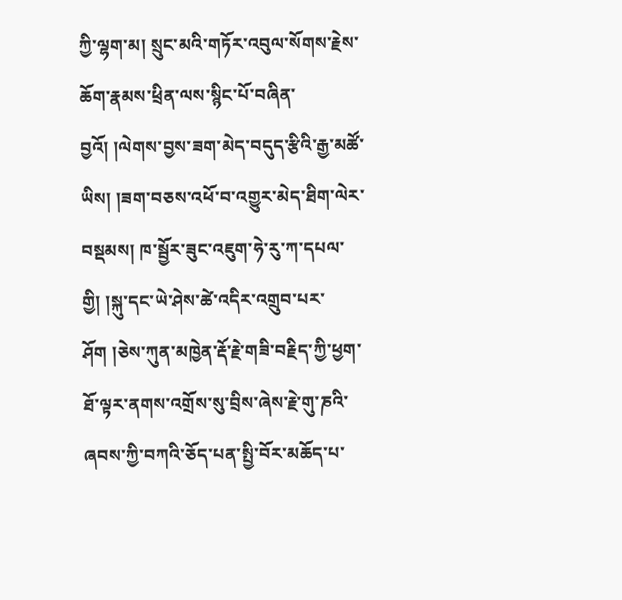ཀྱི་ལྷག་མ། སྲུང་མའི་གཏོར་འབུལ་སོགས་རྗེས་ཆོག་རྣམས་ཕྲིན་ལས་སྙིང་པོ་བཞིན་བྱའོ། །ལེགས་བྱས་ཟག་མེད་བདུད་རྩིའི་རྒྱ་མཚོ་ཡིས། །ཟག་བཅས་འཕོ་བ་འགྱུར་མེད་ཐིག་ལེར་བསྡམས། ཁ་སྦྱོར་ཟུང་འཇུག་ཧེ་རུ་ཀ་དཔལ་གྱི། །སྐུ་དང་ཡེ་ཤེས་ཚེ་འདིར་འགྲུབ་པར་ཤོག །ཅེས་ཀུན་མཁྱེན་རྡོ་རྗེ་གཟི་བརྗིད་ཀྱི་ཕྱག་ཐོ་ལྟར་ནགས་འགྲོས་སུ་བྲིས་ཞེས་རྗེ་གུ་ཎའི་ཞབས་ཀྱི་བཀའི་ཅོད་པན་སྤྱི་བོར་མཆོད་པ་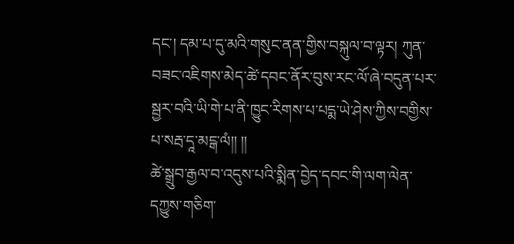དང་། དམ་པ་དུ་མའི་གསུང་ནན་གྱིས་བསྐུལ་བ་ལྟར། ཀུན་བཟང་འཇིགས་མེད་ཚེ་དབང་ནོར་བུས་རང་ལོ་ཞེ་བདུན་པར་སྦྱར་བའི་ཡི་གེ་པ་ནི་ཁྱུང་རིགས་པ་པདྨ་ཡེ་ཤེས་ཀྱིས་བགྱིས་པ་སརྦ་དཱ་མངྒ་ལཾ།། །།
ཚེ་སྒྲུབ་རྒྱལ་བ་འདུས་པའི་སྨིན་བྱེད་དབང་གི་ལག་ལེན་དཀྱུས་གཅིག་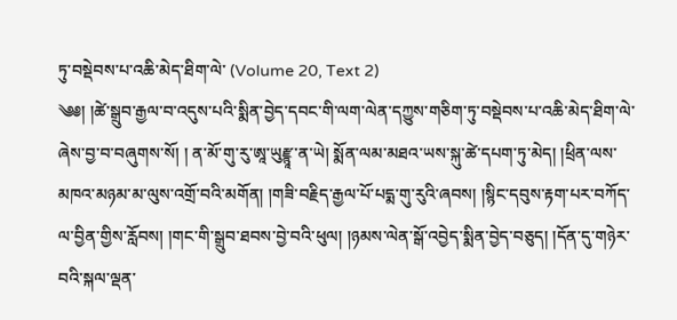ཏུ་བསྡེབས་པ་འཆི་མེད་ཐིག་ལེ་ (Volume 20, Text 2)
༄༅། །ཚེ་སྒྲུབ་རྒྱལ་བ་འདུས་པའི་སྨིན་བྱེད་དབང་གི་ལག་ལེན་དཀྱུས་གཅིག་ཏུ་བསྡེབས་པ་འཆི་མེད་ཐིག་ལེ་ཞེས་བྱ་བ་བཞུགས་སོ། ། ན་མོ་གུ་རུ་ཨཱ་ཡུརྫྙཱ་ན་ཡེ། སྨོན་ལམ་མཐའ་ཡས་སྐུ་ཚེ་དཔག་ཏུ་མེད། །ཕྲིན་ལས་མཁའ་མཉམ་མ་ལུས་འགྲོ་བའི་མགོན། །གཟི་བརྗིད་རྒྱལ་པོ་པདྨ་གུ་རུའི་ཞབས། །སྙིང་དབུས་རྟག་པར་བཀོད་ལ་བྱིན་གྱིས་རློབས། །གང་གི་སྒྲུབ་ཐབས་བྱེ་བའི་ཕུལ། །ཉམས་ལེན་སྒོ་འབྱེད་སྨིན་བྱེད་བཅུད། །དོན་དུ་གཉེར་བའི་སྐལ་ལྡན་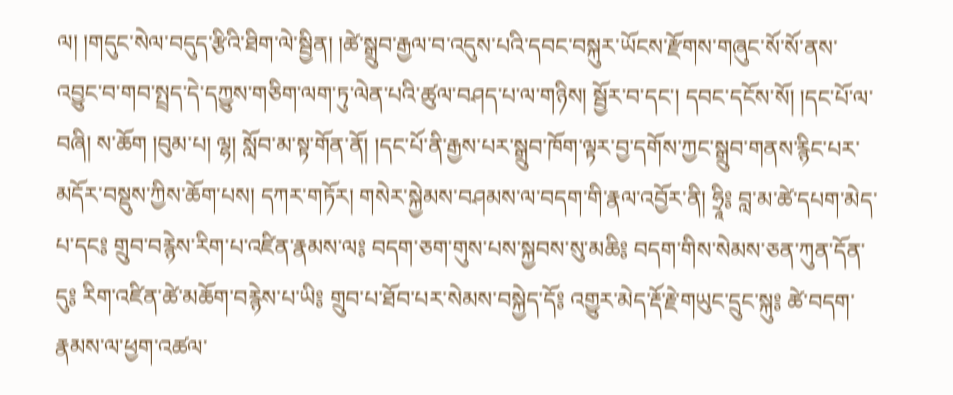ལ། །གདུང་སེལ་བདུད་རྩིའི་ཐིག་ལེ་སྦྱིན། །ཚེ་སྒྲུབ་རྒྱལ་བ་འདུས་པའི་དབང་བསྐུར་ཡོངས་རྫོགས་གཞུང་སོ་སོ་ནས་འབྱུང་བ་གབ་སྤྲད་དེ་དཀྱུས་གཅིག་ལག་ཏུ་ལེན་པའི་ཚུལ་བཤད་པ་ལ་གཉིས། སྦྱོར་བ་དང་། དབང་དངོས་སོ། །དང་པོ་ལ་བཞི། ས་ཆོག །བུམ་པ། ལྷ། སློབ་མ་སྟ་གོན་ནོ། །དང་པོ་ནི་རྒྱས་པར་སྒྲུབ་ཁོག་ལྟར་བྱ་དགོས་ཀྱང་སྒྲུབ་གནས་རྙིང་པར་མདོར་བསྡུས་ཀྱིས་ཆོག་པས། དཀར་གཏོར། གསེར་སྐྱེམས་བཤམས་ལ་བདག་གི་རྣལ་འབྱོར་ནི། ཧྲཱི༔ བླ་མ་ཚེ་དཔག་མེད་པ་དང༔ གྲུབ་བརྙེས་རིག་པ་འཛིན་རྣམས་ལ༔ བདག་ཅག་གུས་པས་སྐྱབས་སུ་མཆི༔ བདག་གིས་སེམས་ཅན་ཀུན་དོན་དུ༔ རིག་འཛིན་ཚེ་མཆོག་བརྙེས་པ་ཡི༔ གྲུབ་པ་ཐོབ་པར་སེམས་བསྐྱེད་དོ༔ འགྱུར་མེད་རྡོ་རྗེ་གཡུང་དྲུང་སྐུ༔ ཚེ་བདག་རྣམས་ལ་ཕྱག་འཚལ་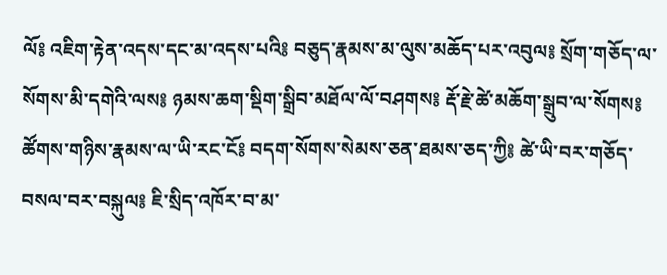ལོ༔ འཇིག་རྟེན་འདས་དང་མ་འདས་པའི༔ བཅུད་རྣམས་མ་ལུས་མཆོད་པར་འབུལ༔ སྲོག་གཅོད་ལ་སོགས་མི་དགེའི་ལས༔ ཉམས་ཆག་སྡིག་སྒྲིབ་མཐོལ་ལོ་བཤགས༔ རྡོ་རྗེ་ཚེ་མཆོག་སྒྲུབ་ལ་སོགས༔ ཚོགས་གཉིས་རྣམས་ལ་ཡི་རང་ངོ༔ བདག་སོགས་སེམས་ཅན་ཐམས་ཅད་ཀྱི༔ ཚེ་ཡི་བར་གཅོད་བསལ་བར་བསྐུལ༔ ཇི་སྲིད་འཁོར་བ་མ་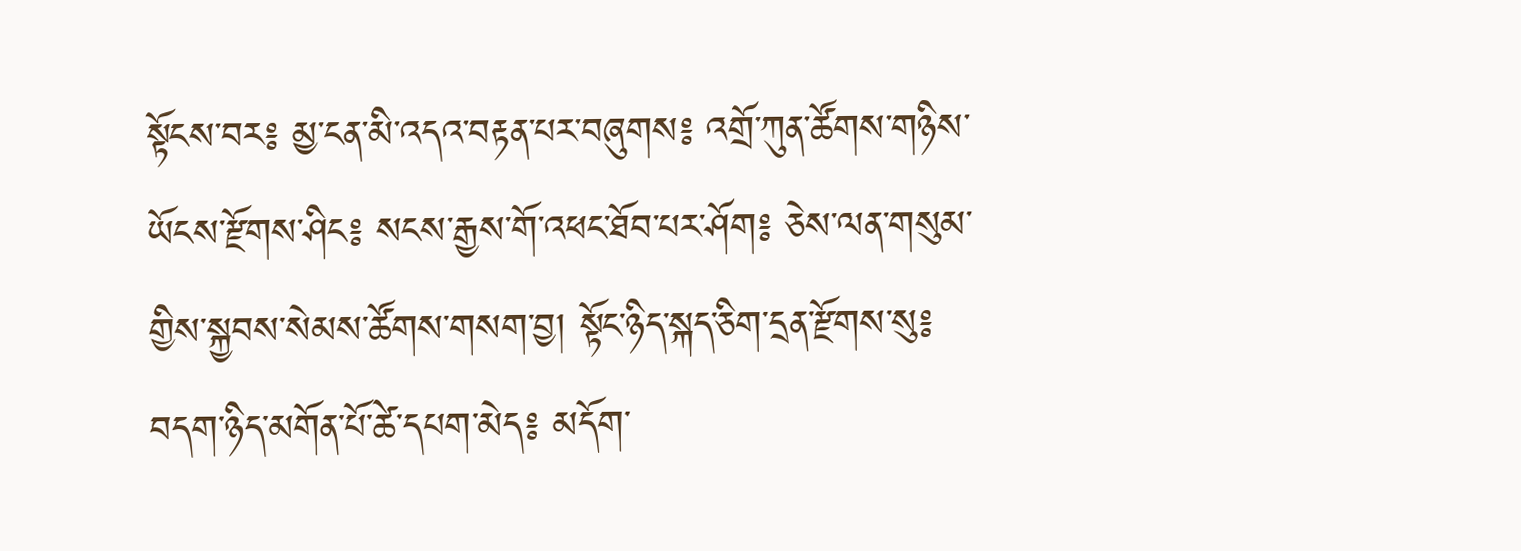སྟོངས་བར༔ མྱ་ངན་མི་འདའ་བརྟན་པར་བཞུགས༔ འགྲོ་ཀུན་ཚོགས་གཉིས་ཡོངས་རྫོགས་ཤིང༔ སངས་རྒྱས་གོ་འཕང་ཐོབ་པར་ཤོག༔ ཅེས་ལན་གསུམ་གྱིས་སྐྱབས་སེམས་ཚོགས་གསག་བྱ། སྟོང་ཉིད་སྐད་ཅིག་དྲན་རྫོགས་སུ༔ བདག་ཉིད་མགོན་པོ་ཚེ་དཔག་མེད༔ མདོག་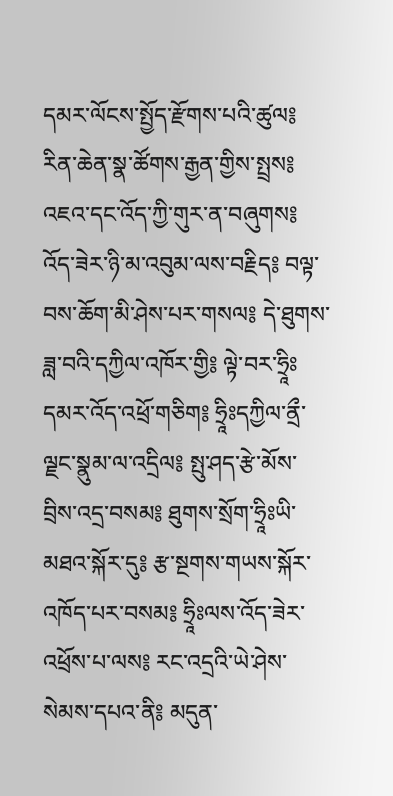དམར་ལོངས་སྤྱོད་རྫོགས་པའི་ཚུལ༔ རིན་ཆེན་སྣ་ཚོགས་རྒྱན་གྱིས་སྤྲས༔ འཇའ་དང་འོད་ཀྱི་གུར་ན་བཞུགས༔ འོད་ཟེར་ཉི་མ་འབུམ་ལས་བརྗིད༔ བལྟ་བས་ཆོག་མི་ཤེས་པར་གསལ༔ དེ་ཐུགས་ཟླ་བའི་དཀྱིལ་འཁོར་གྱི༔ ལྟེ་བར་ཧྲཱིཿདམར་འོད་འཕྲོ་གཅིག༔ ཧྲཱིཿདཀྱིལ་ནྲྀ་ལྗང་སྣུམ་ལ་འདྲིལ༔ སྤུ་ཤད་རྩེ་མོས་བྲིས་འདྲ་བསམ༔ ཐུགས་སྲོག་ཧྲཱིཿཡི་མཐའ་སྐོར་དུ༔ རྩ་སྔགས་གཡས་སྐོར་འཁོད་པར་བསམ༔ ཧྲཱིཿལས་འོད་ཟེར་འཕྲོས་པ་ལས༔ རང་འདྲའི་ཡེ་ཤེས་སེམས་དཔའ་ནི༔ མདུན་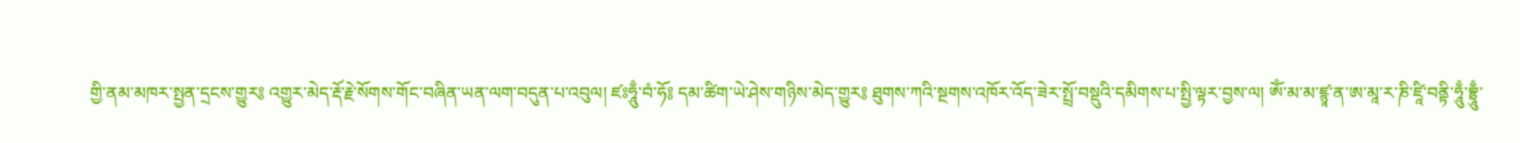གྱི་ནམ་མཁར་སྤྱན་དྲངས་གྱུར༔ འགྱུར་མེད་རྡོ་རྗེ་སོགས་གོང་བཞིན་ཡན་ལག་བདུན་པ་འབུལ། ཛཿཧཱུྃ་བཾ་ཧོ༔ དམ་ཚིག་ཡེ་ཤེས་གཉིས་མེད་གྱུར༔ ཐུགས་ཀའི་སྔགས་འཁོར་འོད་ཟེར་སྤྲོ་བསྡུའི་དམིགས་པ་སྤྱི་ལྟར་བྱས་ལ། ཨོཾ་མ་མ་ཛྙཱ་ན་ཨ་མཱ་ར་ཎི་ཛཱི་བནྟི་ཧཱུྃ་བྷྲཱུྃ་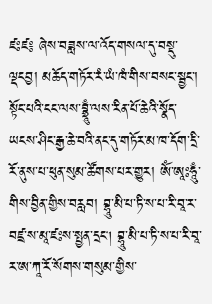ཛཿཛ༔ ཞེས་བཟླས་ལ་འོད་གསལ་དུ་བསྡུ་ལྡངབྱ། མཆོད་གཏོར་རཾ་ཡཾ་ཁཾ་གིས་བསང་སྦྱང་། སྟོང་པའི་ངང་ལས་བྷྲཱུྃ་ལས་རིན་པོ་ཆེའི་སྣོད་ཡངས་ཤིང་རྒྱ་ཆེ་བའི་ནང་དུ་གཏོར་མ་ཁ་དོག་དྲི་རོ་ནུས་པ་ཕུན་སུམ་ཚོགས་པར་གྱུར། ཨོཾ་ཨཱཿཧཱུྃ་གིས་བྱིན་གྱིས་བརླབ། བྷཱུ་མི་པ་ཏི་ས་པ་རི་བཱ་ར་བཛྲ་ས་མཱ་ཛཿས་སྤྱན་དྲང། བྷཱུ་མི་པ་ཏི་ས་པ་རི་བཱ་ར་ཨ་ཀཱ་རོ་སོགས་གསུམ་གྱིས་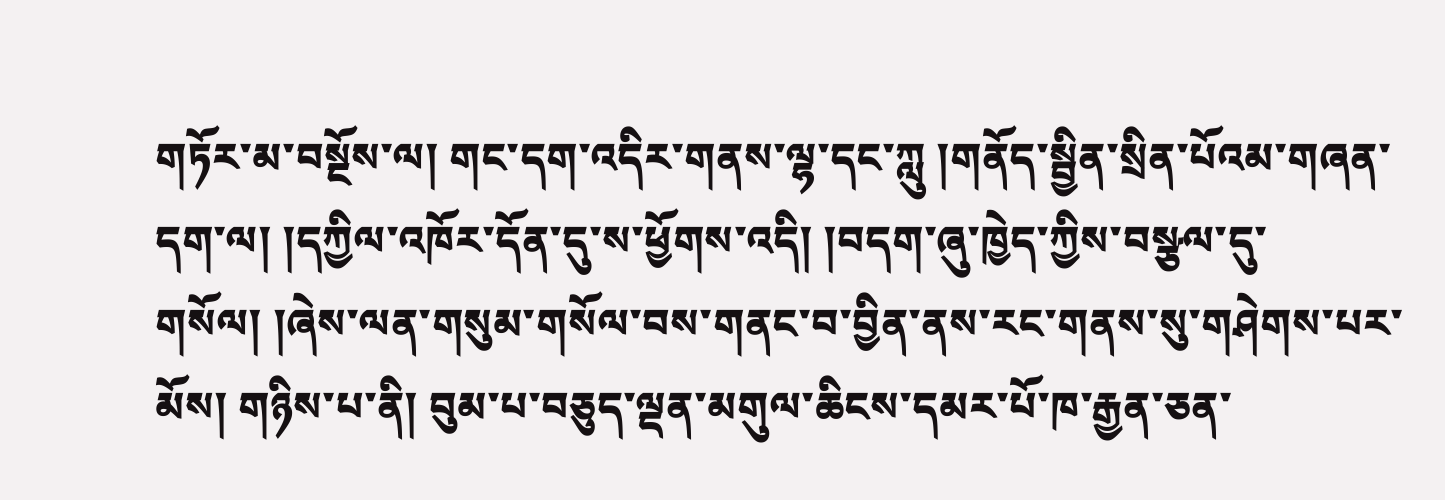གཏོར་མ་བསྔོས་ལ། གང་དག་འདིར་གནས་ལྷ་དང་ཀླུ །གནོད་སྦྱིན་སྲིན་པོའམ་གཞན་དག་ལ། །དཀྱིལ་འཁོར་དོན་དུ་ས་ཕྱོགས་འདི། །བདག་ཞུ་ཁྱེད་ཀྱིས་བསྩལ་དུ་གསོལ། །ཞེས་ལན་གསུམ་གསོལ་བས་གནང་བ་བྱིན་ནས་རང་གནས་སུ་གཤེགས་པར་མོས། གཉིས་པ་ནི། བུམ་པ་བཅུད་ལྡན་མགུལ་ཆིངས་དམར་པོ་ཁ་རྒྱན་ཅན་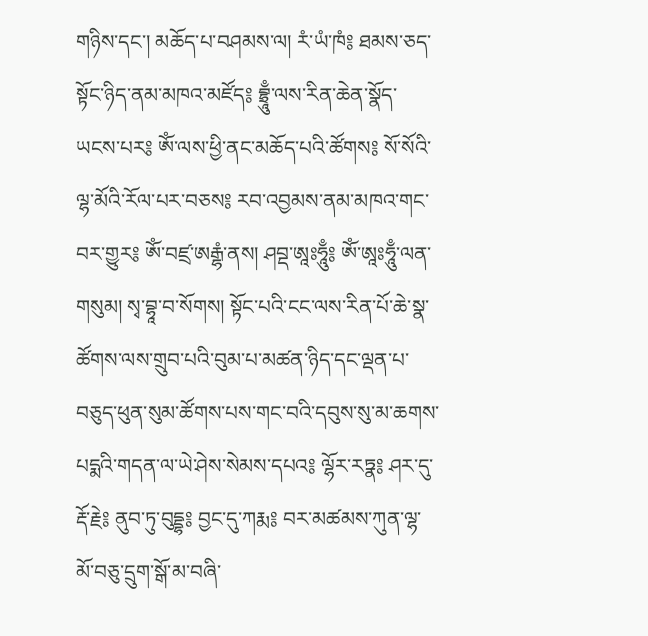གཉིས་དང་། མཆོད་པ་བཤམས་ལ། རཾ་ཡཾ་ཁཾ༔ ཐམས་ཅད་སྟོང་ཉིད་ནམ་མཁའ་མཛོད༔ བྷྲཱུྃ་ལས་རིན་ཆེན་སྣོད་ཡངས་པར༔ ཨོཾ་ལས་ཕྱི་ནང་མཆོད་པའི་ཚོགས༔ སོ་སོའི་ལྷ་མོའི་རོལ་པར་བཅས༔ རབ་འབྱམས་ནམ་མཁའ་གང་བར་གྱུར༔ ཨོཾ་བཛྲ་ཨརྒྷཾ་ནས། ཤབྡ་ཨཱཿཧཱུྃ༔ ཨོཾ་ཨཱཿཧཱུྃ་ལན་གསུམ། སྭ་བྷཱ་བ་སོགས། སྟོང་པའི་ངང་ལས་རིན་པོ་ཆེ་སྣ་ཚོགས་ལས་གྲུབ་པའི་བུམ་པ་མཚན་ཉིད་དང་ལྡན་པ་བཅུད་ཕུན་སུམ་ཚོགས་པས་གང་བའི་དབུས་སུ་མ་ཆགས་པདྨའི་གདན་ལ་ཡེ་ཤེས་སེམས་དཔའ༔ ལྷོར་རཏྣ༔ ཤར་དུ་རྡོ་རྗེ༔ ནུབ་ཏུ་བུདྡྷ༔ བྱང་དུ་ཀརྨ༔ བར་མཚམས་ཀུན་ལྷ་མོ་བཅུ་དྲུག་སྒོ་མ་བཞི་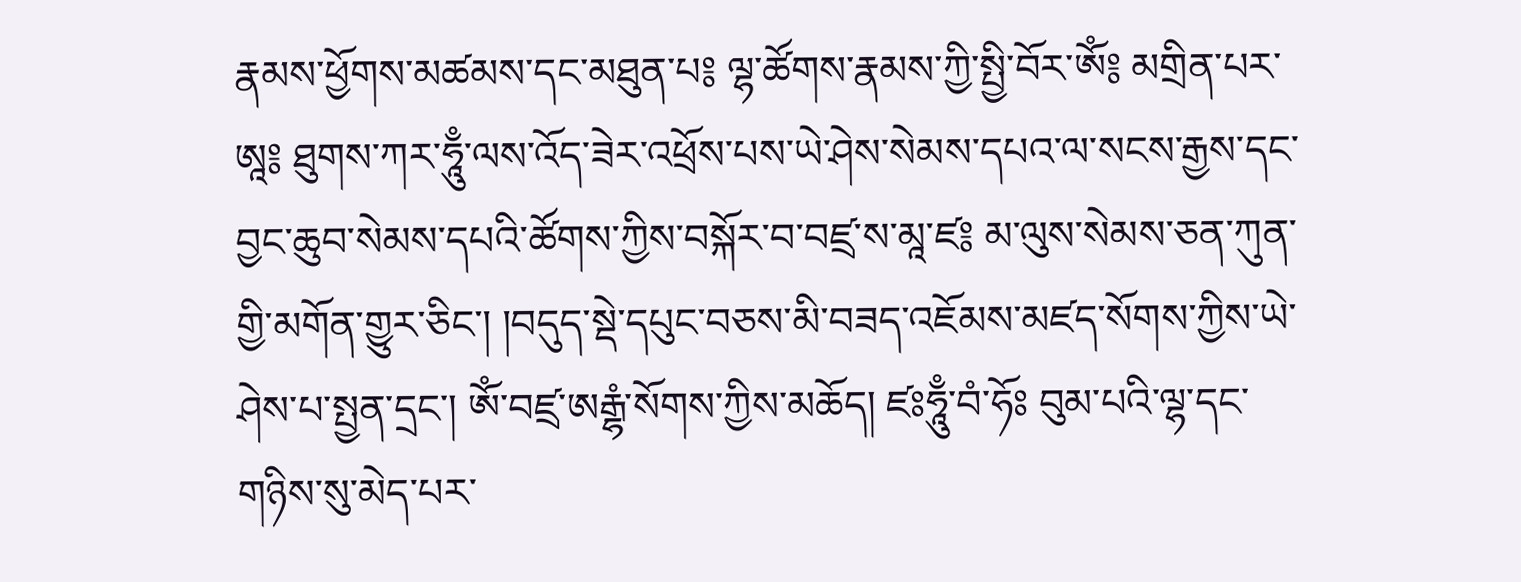རྣམས་ཕྱོགས་མཚམས་དང་མཐུན་པ༔ ལྷ་ཚོགས་རྣམས་ཀྱི་སྤྱི་བོར་ཨོཾ༔ མགྲིན་པར་ཨཱ༔ ཐུགས་ཀར་ཧཱུྃ་ལས་འོད་ཟེར་འཕྲོས་པས་ཡེ་ཤེས་སེམས་དཔའ་ལ་སངས་རྒྱས་དང་བྱང་ཆུབ་སེམས་དཔའི་ཚོགས་ཀྱིས་བསྐོར་བ་བཛྲ་ས་མཱ་ཛ༔ མ་ལུས་སེམས་ཅན་ཀུན་གྱི་མགོན་གྱུར་ཅིང་། །བདུད་སྡེ་དཔུང་བཅས་མི་བཟད་འཇོམས་མཛད་སོགས་ཀྱིས་ཡེ་ཤེས་པ་སྤྱན་དྲང་། ཨོཾ་བཛྲ་ཨརྒྷཾ་སོགས་ཀྱིས་མཆོད། ཛཿཧཱུྃ་བཾ་ཧོཿ བུམ་པའི་ལྷ་དང་གཉིས་སུ་མེད་པར་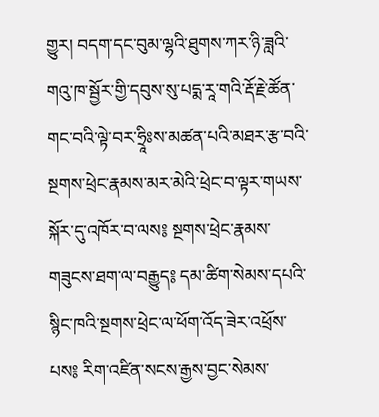གྱུར། བདག་དང་བུམ་ལྷའི་ཐུགས་ཀར་ཉི་ཟླའི་གའུ་ཁ་སྦྱོར་གྱི་དབུས་སུ་པདྨ་རཱ་གའི་རྡོ་རྗེ་ཚོན་གང་བའི་ལྟེ་བར་ཧྲཱིཿས་མཚན་པའི་མཐར་རྩ་བའི་སྔགས་ཕྲེང་རྣམས་མར་མེའི་ཕྲེང་བ་ལྟར་གཡས་སྐོར་དུ་འཁོར་བ་ལས༔ སྔགས་ཕྲེང་རྣམས་གཟུངས་ཐག་ལ་བརྒྱུད༔ དམ་ཚིག་སེམས་དཔའི་སྙིང་ཁའི་སྔགས་ཕྲེང་ལ་ཕོག་འོད་ཟེར་འཕྲོས་པས༔ རིག་འཛིན་སངས་རྒྱས་བྱང་སེམས་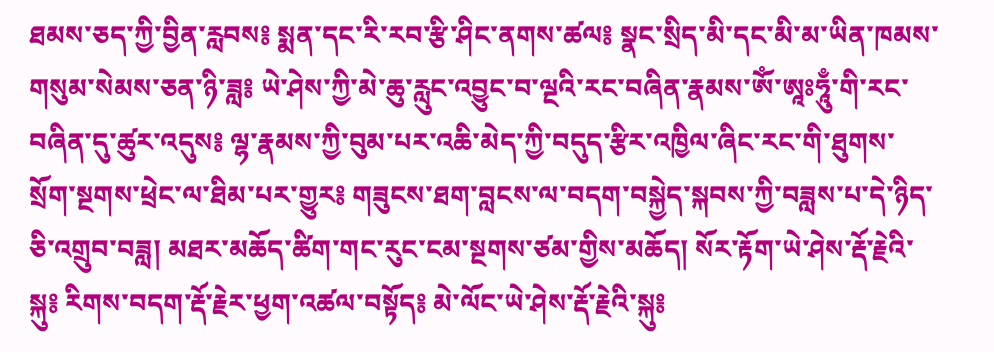ཐམས་ཅད་ཀྱི་བྱིན་རླབས༔ སྨན་དང་རི་རབ་རྩི་ཤིང་ནགས་ཚལ༔ སྣང་སྲིད་མི་དང་མི་མ་ཡིན་ཁམས་གསུམ་སེམས་ཅན་ཉི་ཟླ༔ ཡེ་ཤེས་ཀྱི་མེ་ཆུ་རླུང་འབྱུང་བ་ལྔའི་རང་བཞིན་རྣམས་ཨོཾ་ཨཱཿཧཱུྃ་གི་རང་བཞིན་དུ་ཚུར་འདུས༔ ལྷ་རྣམས་ཀྱི་བུམ་པར་འཆི་མེད་ཀྱི་བདུད་རྩིར་འཁྱིལ་ཞིང་རང་གི་ཐུགས་སྲོག་སྔགས་ཕྲེང་ལ་ཐིམ་པར་གྱུར༔ གཟུངས་ཐག་བླངས་ལ་བདག་བསྐྱེད་སྐབས་ཀྱི་བཟླས་པ་དེ་ཉིད་ཅི་འགྲུབ་བཟླ། མཐར་མཆོད་ཚིག་གང་རུང་ངམ་སྔགས་ཙམ་གྱིས་མཆོད། སོར་རྟོག་ཡེ་ཤེས་རྡོ་རྗེའི་སྐུ༔ རིགས་བདག་རྡོ་རྗེར་ཕྱག་འཚལ་བསྟོད༔ མེ་ལོང་ཡེ་ཤེས་རྡོ་རྗེའི་སྐུ༔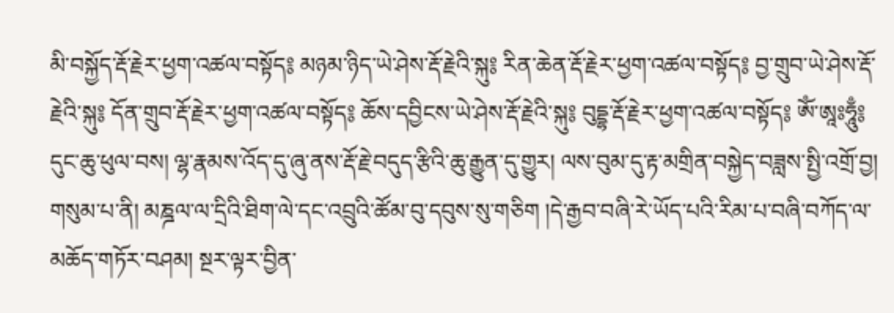མི་བསྐྱོད་རྡོ་རྗེར་ཕྱག་འཚལ་བསྟོད༔ མཉམ་ཉིད་ཡེ་ཤེས་རྡོ་རྗེའི་སྐུ༔ རིན་ཆེན་རྡོ་རྗེར་ཕྱག་འཚལ་བསྟོད༔ བྱ་གྲུབ་ཡེ་ཤེས་རྡོ་རྗེའི་སྐུ༔ དོན་གྲུབ་རྡོ་རྗེར་ཕྱག་འཚལ་བསྟོད༔ ཆོས་དབྱིངས་ཡེ་ཤེས་རྡོ་རྗེའི་སྐུ༔ བུདྡྷ་རྡོ་རྗེར་ཕྱག་འཚལ་བསྟོད༔ ཨོཾ་ཨཱཿཧཱུྃ༔ དུང་ཆུ་ཕུལ་བས། ལྷ་རྣམས་འོད་དུ་ཞུ་ནས་རྡོ་རྗེ་བདུད་རྩིའི་ཆུ་རྒྱུན་དུ་གྱུར། ལས་བུམ་དུ་རྟ་མགྲིན་བསྐྱེད་བཟླས་སྤྱི་འགྲོ་བྱ། གསུམ་པ་ནི། མཎྜལ་ལ་དྲིའི་ཐིག་ལེ་དང་འབྲུའི་ཚོམ་བུ་དབུས་སུ་གཅིག །དེ་རྒྱབ་བཞི་རེ་ཡོད་པའི་རིམ་པ་བཞི་བཀོད་ལ་མཆོད་གཏོར་བཤམ། སྔར་ལྟར་བྱིན་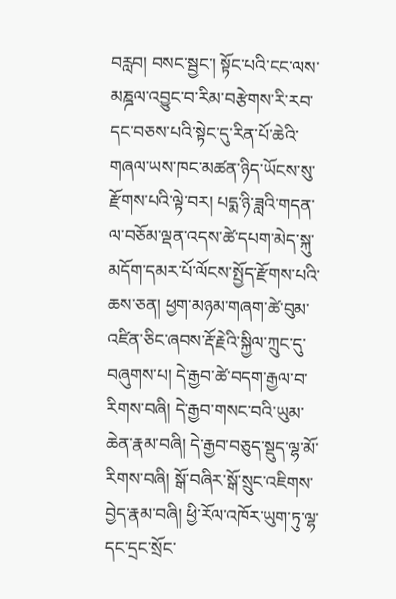བརླབ། བསང་སྦྱང་། སྟོང་པའི་ངང་ལས་མཎྜལ་འབྱུང་བ་རིམ་བརྩེགས་རི་རབ་དང་བཅས་པའི་སྟེང་དུ་རིན་པོ་ཆེའི་གཞལ་ཡས་ཁང་མཚན་ཉིད་ཡོངས་སུ་རྫོགས་པའི་ལྟེ་བར། པདྨ་ཉི་ཟླའི་གདན་ལ་བཅོམ་ལྡན་འདས་ཚེ་དཔག་མེད་སྐུ་མདོག་དམར་པོ་ལོངས་སྤྱོད་རྫོགས་པའི་ཆས་ཅན། ཕྱག་མཉམ་གཞག་ཚེ་བུམ་འཛིན་ཅིང་ཞབས་རྡོ་རྗེའི་སྐྱིལ་ཀྲུང་དུ་བཞུགས་པ། དེ་རྒྱབ་ཚེ་བདག་རྒྱལ་བ་རིགས་བཞི། དེ་རྒྱབ་གསང་བའི་ཡུམ་ཆེན་རྣམ་བཞི། དེ་རྒྱབ་བཅུད་སྡུད་ལྷ་མོ་རིགས་བཞི། སྒོ་བཞིར་སྒོ་སྲུང་འཇིགས་བྱེད་རྣམ་བཞི། ཕྱི་རོལ་འཁོར་ཡུག་ཏུ་ལྷ་དང་དྲང་སྲོང་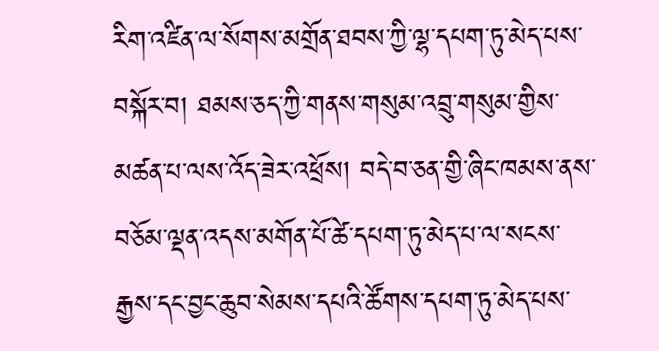རིག་འཛིན་ལ་སོགས་མགྲོན་ཐབས་ཀྱི་ལྷ་དཔག་ཏུ་མེད་པས་བསྐོར་བ། ཐམས་ཅད་ཀྱི་གནས་གསུམ་འབྲུ་གསུམ་གྱིས་མཚན་པ་ལས་འོད་ཟེར་འཕྲོས། བདེ་བ་ཅན་གྱི་ཞིང་ཁམས་ནས་བཅོམ་ལྡན་འདས་མགོན་པོ་ཚེ་དཔག་ཏུ་མེད་པ་ལ་སངས་རྒྱས་དང་བྱང་ཆུབ་སེམས་དཔའི་ཚོགས་དཔག་ཏུ་མེད་པས་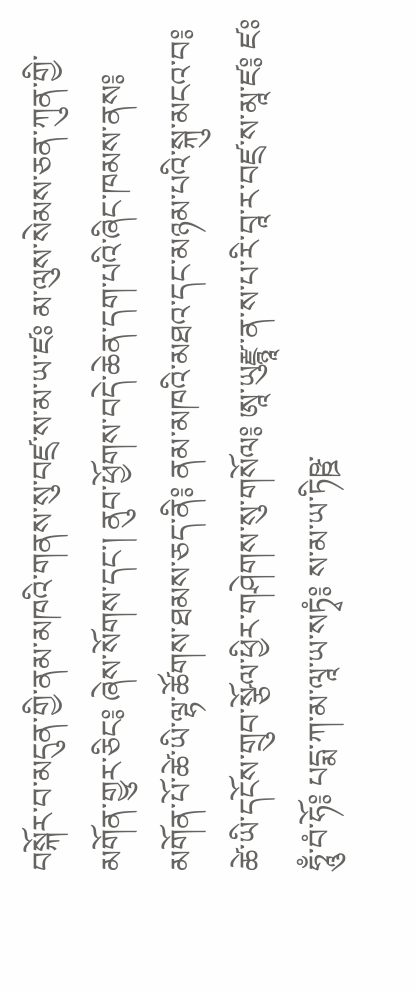བསྐོར་བ་མདུན་གྱི་ནམ་མཁའི་གནས་སུ་བཛྲ་ས་མ་ཡ་ཛཿ མ་ལུས་སེམས་ཅན་ཀུན་གྱི་མགོན་གྱུར་ཅིང༔ ཞེས་སོགས་དང་། ནུབ་ཕྱོགས་བདེ་ཆེན་དག་པའི་ཞིང་ཁམས་ནས༔ མགོན་པོ་ཚེ་ཡི་ལྷ་ཚོགས་ཐམས་ཅད་ནི༔ ནམ་མཁའི་མཐའ་དང་མཉམ་པའི་སྐུ་མངའ་བ༔ ཚེ་ཡི་དངོས་གྲུབ་སྩོལ་ཕྱིར་གཤེགས་སུ་གསོལ༔ ཨཱ་ཡུརྫྙཱ་ན་ས་པ་རི་བཱ་ར་བཛྲ་ས་མཱ་ཛ༔ ཛཿཧཱུྃ་བཾ་ཧོ༔ པདྨ་ཀ་མ་ལཱ་ཡ་སཏྭཾ༔ ས་མ་ཡ་ཏིཥྛ་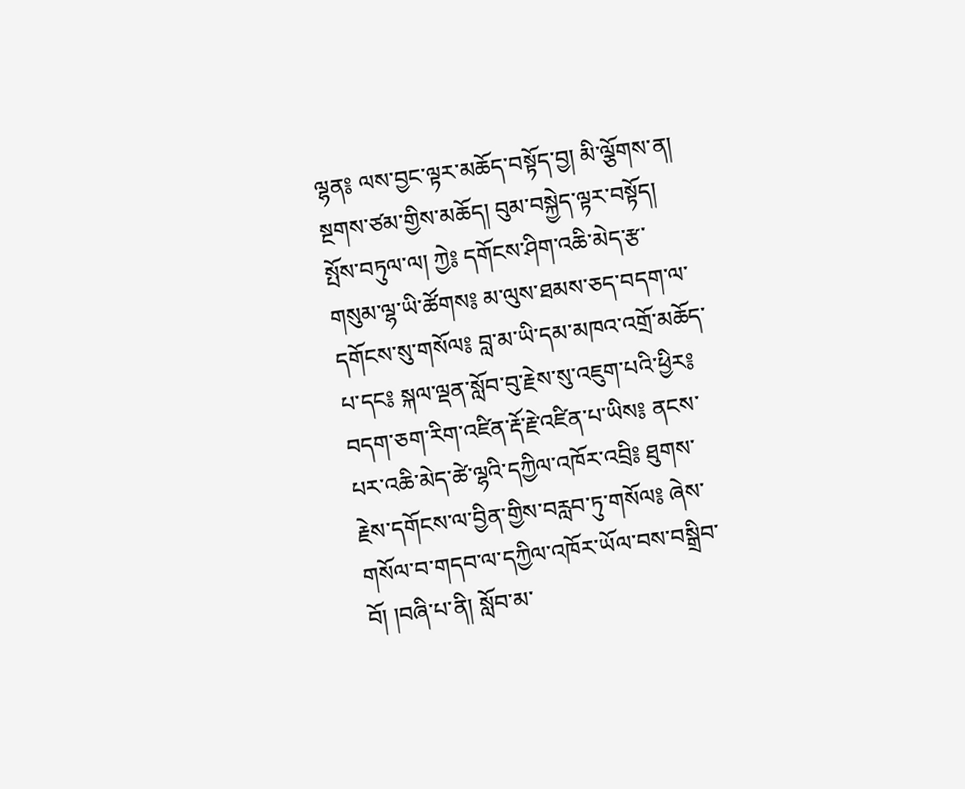ལྷན༔ ལས་བྱང་ལྟར་མཆོད་བསྟོད་བྱ། མི་ལྕོགས་ན། སྔགས་ཙམ་གྱིས་མཆོད། བུམ་བསྐྱེད་ལྟར་བསྟོད། སྤོས་བཏུལ་ལ། ཀྱེ༔ དགོངས་ཤིག་འཆི་མེད་རྩ་གསུམ་ལྷ་ཡི་ཚོགས༔ མ་ལུས་ཐམས་ཅད་བདག་ལ་དགོངས་སུ་གསོལ༔ བླ་མ་ཡི་དམ་མཁའ་འགྲོ་མཆོད་པ་དང༔ སྐལ་ལྡན་སློབ་བུ་རྗེས་སུ་འཇུག་པའི་ཕྱིར༔ བདག་ཅག་རིག་འཛིན་རྡོ་རྗེ་འཛིན་པ་ཡིས༔ ནངས་པར་འཆི་མེད་ཚེ་ལྷའི་དཀྱིལ་འཁོར་འབྲི༔ ཐུགས་རྗེས་དགོངས་ལ་བྱིན་གྱིས་བརླབ་ཏུ་གསོལ༔ ཞེས་གསོལ་བ་གདབ་ལ་དཀྱིལ་འཁོར་ཡོལ་བས་བསྒྲིབ་བོ། །བཞི་པ་ནི། སློབ་མ་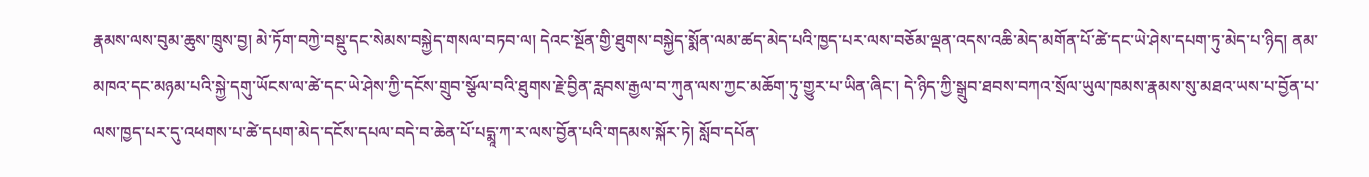རྣམས་ལས་བུམ་ཆུས་ཁྲུས་བྱ། མེ་ཏོག་བཀྱེ་བསྡུ་དང་སེམས་བསྐྱེད་གསལ་བཏབ་ལ། དེའང་སྔོན་གྱི་ཐུགས་བསྐྱེད་སྨོན་ལམ་ཚད་མེད་པའི་ཁྱད་པར་ལས་བཅོམ་ལྡན་འདས་འཆི་མེད་མགོན་པོ་ཚེ་དང་ཡེ་ཤེས་དཔག་ཏུ་མེད་པ་ཉིད། ནམ་མཁའ་དང་མཉམ་པའི་སྐྱེ་དགུ་ཡོངས་ལ་ཚེ་དང་ཡེ་ཤེས་ཀྱི་དངོས་གྲུབ་སྩོལ་བའི་ཐུགས་རྗེ་བྱིན་རླབས་རྒྱལ་བ་ཀུན་ལས་ཀྱང་མཆོག་ཏུ་གྱུར་པ་ཡིན་ཞིང་། དེ་ཉིད་ཀྱི་སྒྲུབ་ཐབས་བཀའ་སྲོལ་ཡུལ་ཁམས་རྣམས་སུ་མཐའ་ཡས་པ་བྱོན་པ་ལས་ཁྱད་པར་དུ་འཕགས་པ་ཚེ་དཔག་མེད་དངོས་དཔལ་བདེ་བ་ཆེན་པོ་པདྨཱ་ཀ་ར་ལས་བྱོན་པའི་གདམས་སྐོར་ཏེ། སློབ་དཔོན་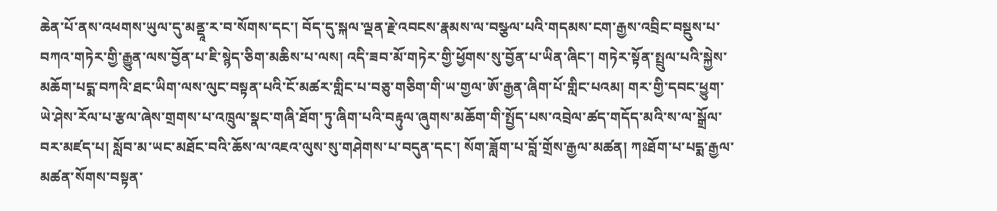ཆེན་པོ་ནས་འཕགས་ཡུལ་དུ་མནྡཱ་ར་བ་སོགས་དང་། བོད་དུ་སྐལ་ལྡན་རྗེ་འབངས་རྣམས་ལ་བསྩལ་པའི་གདམས་ངག་རྒྱས་འབྲིང་བསྡུས་པ་བཀའ་གཏེར་གྱི་རྒྱུན་ལས་བྱོན་པ་ཇི་སྙེད་ཅིག་མཆིས་པ་ལས། འདི་ཟབ་མོ་གཏེར་གྱི་ཕྱོགས་སུ་བྱོན་པ་ཡིན་ཞིང་། གཏེར་སྟོན་སྤྲུལ་པའི་སྐྱེས་མཆོག་པདྨ་བཀའི་ཐང་ཡིག་ལས་ལུང་བསྟན་པའི་ངོ་མཚར་གླིང་པ་བཅུ་གཅིག་གི་ཡ་གྱལ་ཨོ་རྒྱན་ཞིག་པོ་གླིང་པའམ། གར་གྱི་དབང་ཕྱུག་ཡེ་ཤེས་རོལ་པ་རྩལ་ཞེས་གྲགས་པ་འཁྲུལ་སྣང་གཞི་ཐོག་ཏུ་ཞིག་པའི་བརྟུལ་ཞུགས་མཆོག་གི་སྤྱོད་པས་འབྲེལ་ཚད་གདོད་མའི་ས་ལ་སྒྲོལ་བར་མཛད་པ། སློབ་མ་ཡང་མཐོང་བའི་ཆོས་ལ་འཇའ་ལུས་སུ་གཤེགས་པ་བདུན་དང་། སོག་ཟློག་པ་བློ་གྲོས་རྒྱལ་མཚན། ཀཿཐོག་པ་པདྨ་རྒྱལ་མཚན་སོགས་བསྟན་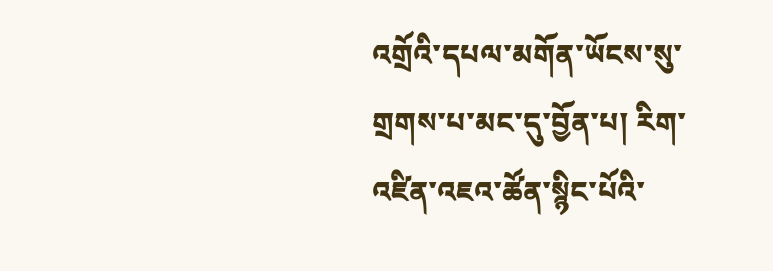འགྲོའི་དཔལ་མགོན་ཡོངས་སུ་གྲགས་པ་མང་དུ་བྱོན་པ། རིག་འཛིན་འཇའ་ཚོན་སྙིང་པོའི་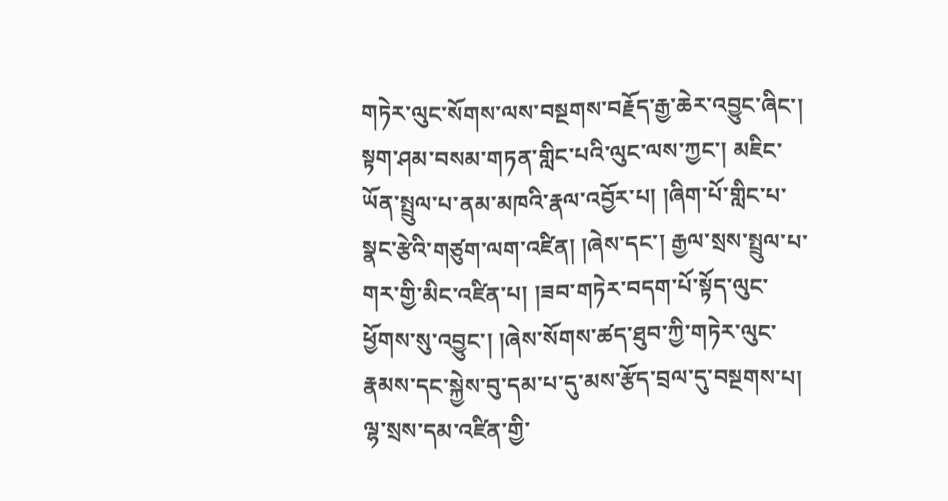གཏེར་ལུང་སོགས་ལས་བསྔགས་བརྗོད་རྒྱ་ཆེར་འབྱུང་ཞིང་། སྟག་ཤམ་བསམ་གཏན་གླིང་པའི་ལུང་ལས་ཀྱང་། མཇིང་ཡོན་སྤྲུལ་པ་ནམ་མཁའི་རྣལ་འབྱོར་པ། །ཞིག་པོ་གླིང་པ་སྣང་རྩེའི་གཙུག་ལག་འཛིན། །ཞེས་དང་། རྒྱལ་སྲས་སྤྲུལ་པ་གར་གྱི་མིང་འཛིན་པ། །ཟབ་གཏེར་བདག་པོ་སྟོད་ལུང་ཕྱོགས་སུ་འབྱུང་། །ཞེས་སོགས་ཚད་ཐུབ་ཀྱི་གཏེར་ལུང་རྣམས་དང་སྐྱེས་བུ་དམ་པ་དུ་མས་རྩོད་བྲལ་དུ་བསྔགས་པ། ལྷ་སྲས་དམ་འཛིན་གྱི་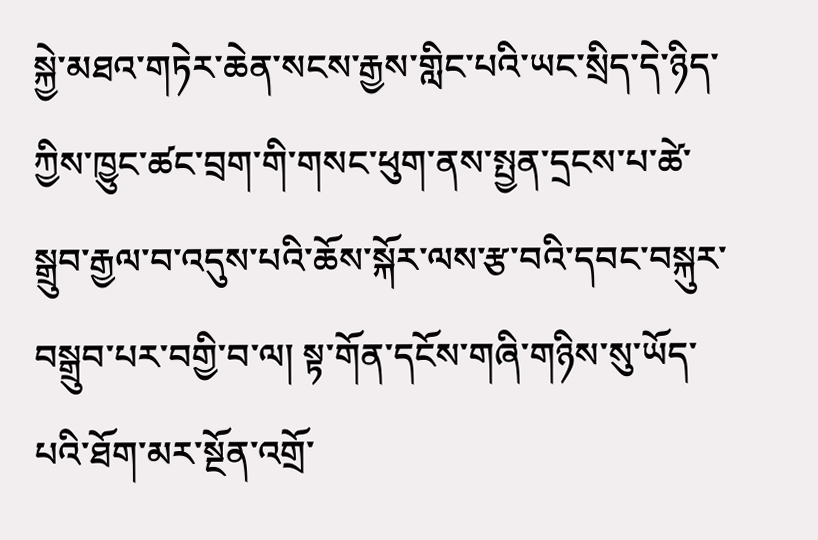སྐྱེ་མཐའ་གཏེར་ཆེན་སངས་རྒྱས་གླིང་པའི་ཡང་སྲིད་དེ་ཉིད་ཀྱིས་ཁྱུང་ཚང་བྲག་གི་གསང་ཕུག་ནས་སྤྱན་དྲངས་པ་ཚེ་སྒྲུབ་རྒྱལ་བ་འདུས་པའི་ཆོས་སྐོར་ལས་རྩ་བའི་དབང་བསྐུར་བསྒྲུབ་པར་བགྱི་བ་ལ། སྟ་གོན་དངོས་གཞི་གཉིས་སུ་ཡོད་པའི་ཐོག་མར་སྔོན་འགྲོ་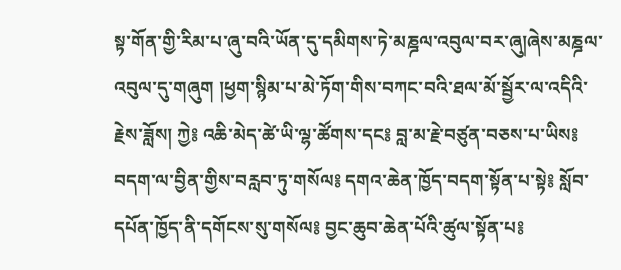སྟ་གོན་གྱི་རིམ་པ་ཞུ་བའི་ཡོན་དུ་དམིགས་ཏེ་མཎྜལ་འབུལ་བར་ཞུ།ཞེས་མཎྜལ་འབུལ་དུ་གཞུག །ཕྱག་སྙིམ་པ་མེ་ཏོག་གིས་བཀང་བའི་ཐལ་མོ་སྦྱོར་ལ་འདིའི་རྗེས་ཟློས། ཀྱེ༔ འཆི་མེད་ཚེ་ཡི་ལྷ་ཚོགས་དང༔ བླ་མ་རྗེ་བཙུན་བཅས་པ་ཡིས༔ བདག་ལ་བྱིན་གྱིས་བརླབ་ཏུ་གསོལ༔ དགའ་ཆེན་ཁྱོད་བདག་སྟོན་པ་སྟེ༔ སློབ་དཔོན་ཁྱོད་ནི་དགོངས་སུ་གསོལ༔ བྱང་ཆུབ་ཆེན་པོའི་ཚུལ་སྟོན་པ༔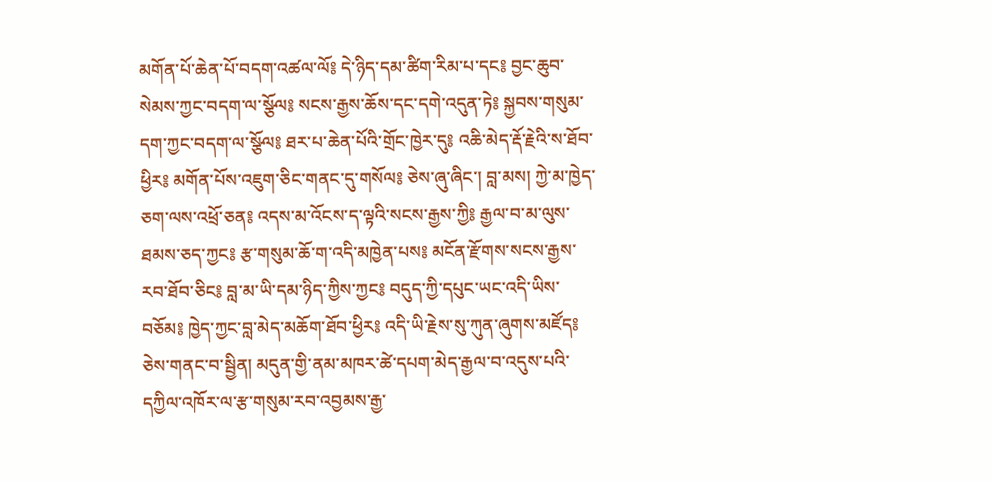མགོན་པོ་ཆེན་པོ་བདག་འཚལ་ལོ༔ དེ་ཉིད་དམ་ཚིག་རིམ་པ་དང༔ བྱང་ཆུབ་སེམས་ཀྱང་བདག་ལ་སྩོལ༔ སངས་རྒྱས་ཆོས་དང་དགེ་འདུན་ཏེ༔ སྐྱབས་གསུམ་དག་ཀྱང་བདག་ལ་སྩོལ༔ ཐར་པ་ཆེན་པོའི་གྲོང་ཁྱེར་དུ༔ འཆི་མེད་རྡོ་རྗེའི་ས་ཐོབ་ཕྱིར༔ མགོན་པོས་འཇུག་ཅིང་གནང་དུ་གསོལ༔ ཅེས་ཞུ་ཞིང་། བླ་མས། ཀྱེ་མ་ཁྱེད་ཅག་ལས་འཕྲོ་ཅན༔ འདས་མ་འོངས་ད་ལྟའི་སངས་རྒྱས་ཀྱི༔ རྒྱལ་བ་མ་ལུས་ཐམས་ཅད་ཀྱང༔ རྩ་གསུམ་ཆོ་ག་འདི་མཁྱེན་པས༔ མངོན་རྫོགས་སངས་རྒྱས་རབ་ཐོབ་ཅིང༔ བླ་མ་ཡི་དམ་ཉིད་ཀྱིས་ཀྱང༔ བདུད་ཀྱི་དཔུང་ཡང་འདི་ཡིས་བཅོམ༔ ཁྱེད་ཀྱང་བླ་མེད་མཆོག་ཐོབ་ཕྱིར༔ འདི་ཡི་རྗེས་སུ་ཀུན་ཞུགས་མཛོད༔ ཅེས་གནང་བ་སྦྱིན། མདུན་གྱི་ནམ་མཁར་ཚེ་དཔག་མེད་རྒྱལ་བ་འདུས་པའི་དཀྱིལ་འཁོར་ལ་རྩ་གསུམ་རབ་འབྱམས་རྒྱ་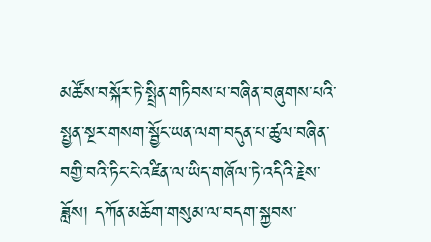མཚོས་བསྐོར་ཏེ་སྤྲིན་གཏིབས་པ་བཞིན་བཞུགས་པའི་སྤྱན་སྔར་གསག་སྦྱོང་ཡན་ལག་བདུན་པ་ཚུལ་བཞིན་བགྱི་བའི་ཏིང་ངེ་འཛིན་ལ་ཡིད་གཞོལ་ཏེ་འདིའི་རྗེས་ཟློས། དཀོན་མཆོག་གསུམ་ལ་བདག་སྐྱབས་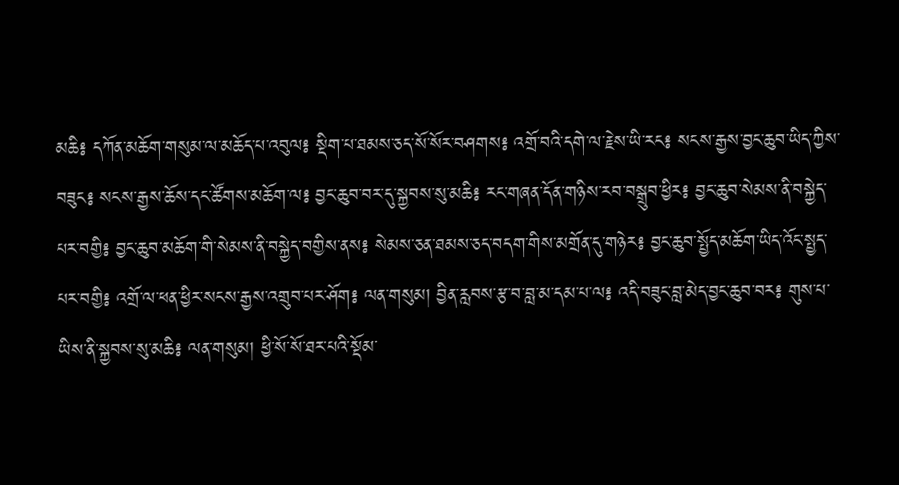མཆི༔ དཀོན་མཆོག་གསུམ་ལ་མཆོད་པ་འབུལ༔ སྡིག་པ་ཐམས་ཅད་སོ་སོར་བཤགས༔ འགྲོ་བའི་དགེ་ལ་རྗེས་ཡི་རང༔ སངས་རྒྱས་བྱང་ཆུབ་ཡིད་ཀྱིས་བཟུང༔ སངས་རྒྱས་ཆོས་དང་ཚོགས་མཆོག་ལ༔ བྱང་ཆུབ་བར་དུ་སྐྱབས་སུ་མཆི༔ རང་གཞན་དོན་གཉིས་རབ་བསྒྲུབ་ཕྱིར༔ བྱང་ཆུབ་སེམས་ནི་བསྐྱེད་པར་བགྱི༔ བྱང་ཆུབ་མཆོག་གི་སེམས་ནི་བསྐྱེད་བགྱིས་ནས༔ སེམས་ཅན་ཐམས་ཅད་བདག་གིས་མགྲོན་དུ་གཉེར༔ བྱང་ཆུབ་སྤྱོད་མཆོག་ཡིད་འོང་སྤྱད་པར་བགྱི༔ འགྲོ་ལ་ཕན་ཕྱིར་སངས་རྒྱས་འགྲུབ་པར་ཤོག༔ ལན་གསུམ། བྱིན་རླབས་རྩ་བ་བླ་མ་དམ་པ་ལ༔ འདི་བཟུང་བླ་མེད་བྱང་ཆུབ་བར༔ གུས་པ་ཡིས་ནི་སྐྱབས་སུ་མཆི༔ ལན་གསུམ། ཕྱི་སོ་སོ་ཐར་པའི་སྡོམ་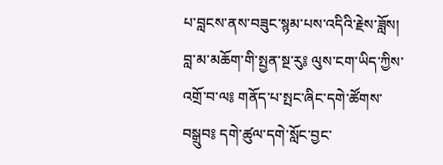པ་བླངས་ནས་བཟུང་སྙམ་པས་འདིའི་རྗེས་ཟློས། བླ་མ་མཆོག་གི་སྤྱན་སྔ་རུ༔ ལུས་ངག་ཡིད་ཀྱིས་འགྲོ་བ་ལ༔ གནོད་པ་སྤང་ཞིང་དགེ་ཚོགས་བསྒྲུབ༔ དགེ་ཚུལ་དགེ་སློང་བྱང་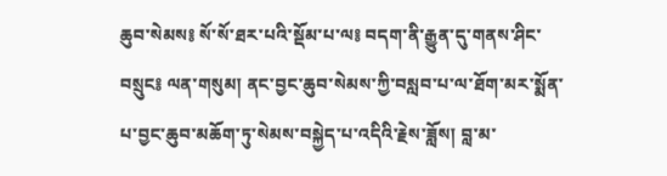ཆུབ་སེམས༔ སོ་སོ་ཐར་པའི་སྡོམ་པ་ལ༔ བདག་ནི་རྒྱུན་དུ་གནས་ཤིང་བསྲུང༔ ལན་གསུམ། ནང་བྱང་ཆུབ་སེམས་ཀྱི་བསླབ་པ་ལ་ཐོག་མར་སྨོན་པ་བྱང་ཆུབ་མཆོག་ཏུ་སེམས་བསྐྱེད་པ་འདིའི་རྗེས་ཟློས། བླ་མ་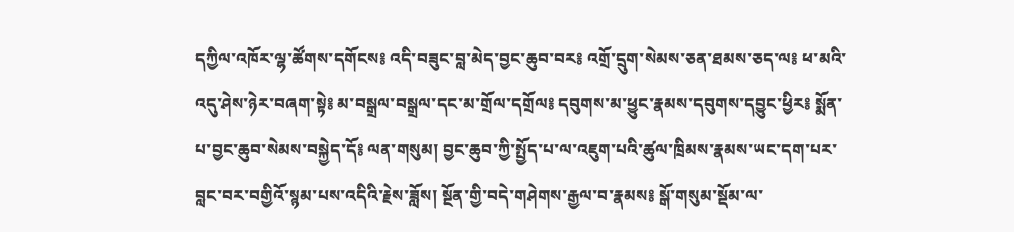དཀྱིལ་འཁོར་ལྷ་ཚོགས་དགོངས༔ འདི་བཟུང་བླ་མེད་བྱང་ཆུབ་བར༔ འགྲོ་དྲུག་སེམས་ཅན་ཐམས་ཅད་ལ༔ ཕ་མའི་འདུ་ཤེས་ཉེར་བཞག་སྟེ༔ མ་བསྒྲལ་བསྒྲལ་དང་མ་གྲོལ་དགྲོལ༔ དབུགས་མ་ཕྱུང་རྣམས་དབུགས་དབྱུང་ཕྱིར༔ སྨོན་པ་བྱང་ཆུབ་སེམས་བསྐྱེད་དོ༔ ལན་གསུམ། བྱང་ཆུབ་ཀྱི་སྤྱོད་པ་ལ་འཇུག་པའི་ཚུལ་ཁྲིམས་རྣམས་ཡང་དག་པར་བླང་བར་བགྱིའོ་སྙམ་པས་འདིའི་རྗེས་ཟློས། སྔོན་གྱི་བདེ་གཤེགས་རྒྱལ་བ་རྣམས༔ སྒོ་གསུམ་སྡོམ་ལ་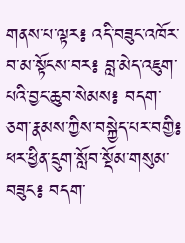གནས་པ་ལྟར༔ འདི་བཟུང་འཁོར་བ་མ་སྟོངས་བར༔ བླ་མེད་འཇུག་པའི་བྱང་ཆུབ་སེམས༔ བདག་ཅག་རྣམས་ཀྱིས་བསྐྱེད་པར་བགྱི༔ ཕར་ཕྱིན་དྲུག་སློབ་སྡོམ་གསུམ་བཟུང༔ བདག་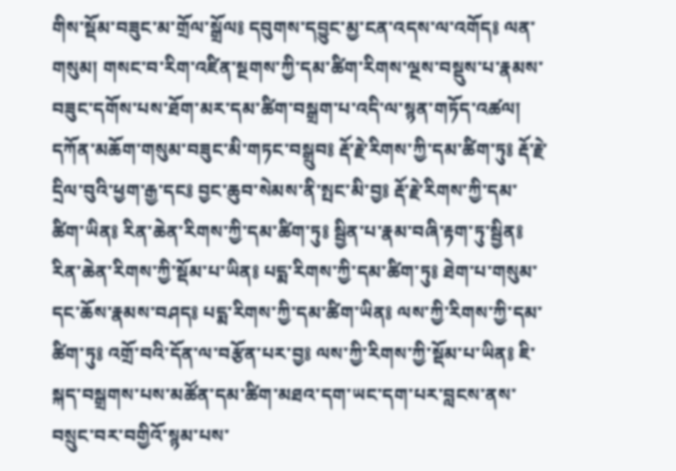གིས་སྡོམ་བཟུང་མ་གྲོལ་སྒྲོལ༔ དབུགས་དབྱུང་མྱ་ངན་འདས་ལ་འགོད༔ ལན་གསུམ། གསང་བ་རིག་འཛིན་སྔགས་ཀྱི་དམ་ཚིག་རིགས་ལྔས་བསྡུས་པ་རྣམས་བཟུང་དགོས་པས་ཐོག་མར་དམ་ཚིག་བསྒྲག་པ་འདི་ལ་སྙན་གཏོད་འཚལ། དཀོན་མཆོག་གསུམ་བཟུང་མི་གཏང་བསྒྲུབ༔ རྡོ་རྗེ་རིགས་ཀྱི་དམ་ཚིག་ཏུ༔ རྡོ་རྗེ་དྲིལ་བུའི་ཕྱག་རྒྱ་དང༔ བྱང་ཆུབ་སེམས་ནི་སྤང་མི་བྱ༔ རྡོ་རྗེ་རིགས་ཀྱི་དམ་ཚིག་ཡིན༔ རིན་ཆེན་རིགས་ཀྱི་དམ་ཚིག་ཏུ༔ སྦྱིན་པ་རྣམ་བཞི་རྟག་ཏུ་སྦྱིན༔ རིན་ཆེན་རིགས་ཀྱི་སྡོམ་པ་ཡིན༔ པདྨ་རིགས་ཀྱི་དམ་ཚིག་ཏུ༔ ཐེག་པ་གསུམ་དང་ཆོས་རྣམས་བཤད༔ པདྨ་རིགས་ཀྱི་དམ་ཚིག་ཡིན༔ ལས་ཀྱི་རིགས་ཀྱི་དམ་ཚིག་ཏུ༔ འགྲོ་བའི་དོན་ལ་བརྩོན་པར་བྱ༔ ལས་ཀྱི་རིགས་ཀྱི་སྡོམ་པ་ཡིན༔ ཇི་སྐད་བསྒྲགས་པས་མཚོན་དམ་ཚིག་མཐའ་དག་ཡང་དག་པར་བླངས་ནས་བསྲུང་བར་བགྱིའོ་སྙམ་པས་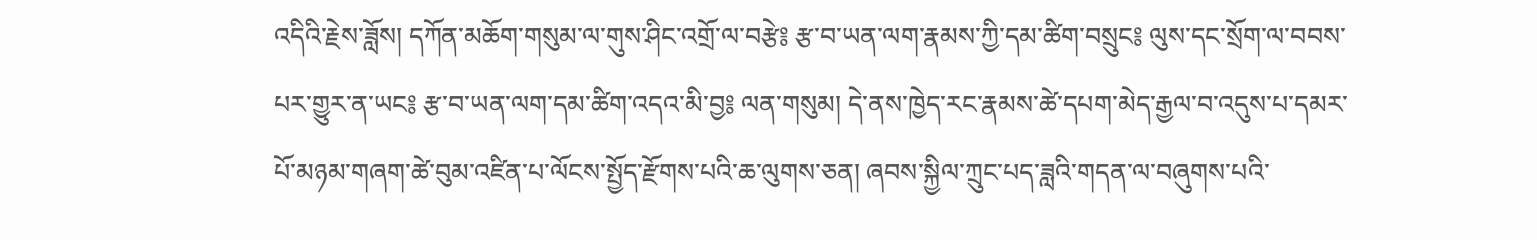འདིའི་རྗེས་ཟློས། དཀོན་མཆོག་གསུམ་ལ་གུས་ཤིང་འགྲོ་ལ་བརྩེ༔ རྩ་བ་ཡན་ལག་རྣམས་ཀྱི་དམ་ཚིག་བསྲུང༔ ལུས་དང་སྲོག་ལ་བབས་པར་གྱུར་ན་ཡང༔ རྩ་བ་ཡན་ལག་དམ་ཚིག་འདའ་མི་བྱ༔ ལན་གསུམ། དེ་ནས་ཁྱེད་རང་རྣམས་ཚེ་དཔག་མེད་རྒྱལ་བ་འདུས་པ་དམར་པོ་མཉམ་གཞག་ཚེ་བུམ་འཛིན་པ་ལོངས་སྤྱོད་རྫོགས་པའི་ཆ་ལུགས་ཅན། ཞབས་སྐྱིལ་ཀྲུང་པད་ཟླའི་གདན་ལ་བཞུགས་པའི་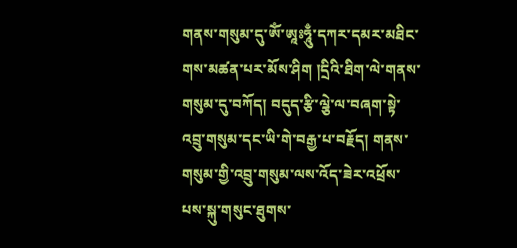གནས་གསུམ་དུ་ཨོཾ་ཨཱཿཧཱུྃ་དཀར་དམར་མཐིང་གས་མཚན་པར་མོས་ཤིག །དྲིའི་ཐིག་ལེ་གནས་གསུམ་དུ་བཀོད། བདུད་རྩི་ལྕེ་ལ་བཞག་སྟེ་འབྲུ་གསུམ་དང་ཡི་གེ་བརྒྱ་པ་བརྗོད། གནས་གསུམ་གྱི་འབྲུ་གསུམ་ལས་འོད་ཟེར་འཕྲོས་པས་སྐུ་གསུང་ཐུགས་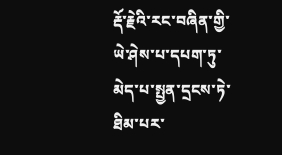རྡོ་རྗེའི་རང་བཞིན་གྱི་ཡེ་ཤེས་པ་དཔག་ཏུ་མེད་པ་སྤྱན་དྲངས་ཏེ་ཐིམ་པར་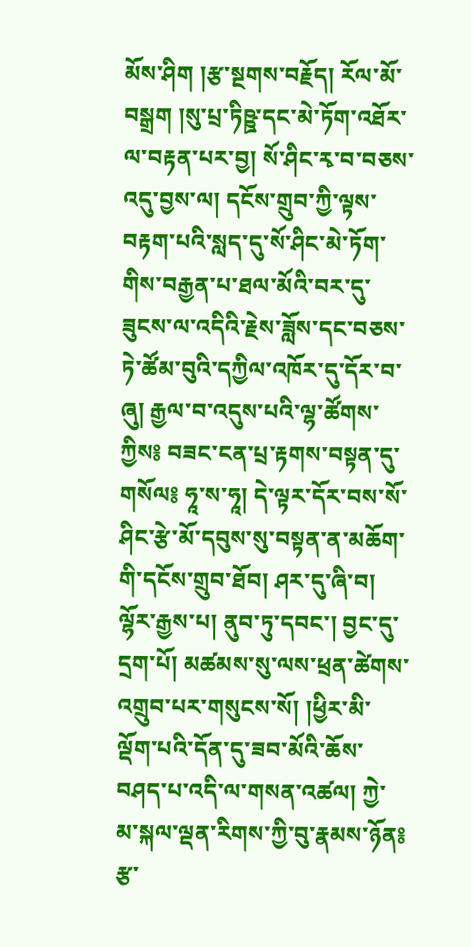མོས་ཤིག །རྩ་སྔགས་བརྗོད། རོལ་མོ་བསྒྲག །སུ་པྲ་ཏིཥྛ་དང་མེ་ཏོག་འཐོར་ལ་བརྟན་པར་བྱ། སོ་ཤིང་རྭ་བ་བཅས་འདུ་བྱས་ལ། དངོས་གྲུབ་ཀྱི་ལྟས་བརྟག་པའི་སླད་དུ་སོ་ཤིང་མེ་ཏོག་གིས་བརྒྱན་པ་ཐལ་མོའི་བར་དུ་ཟུངས་ལ་འདིའི་རྗེས་ཟློས་དང་བཅས་ཏེ་ཚོམ་བུའི་དཀྱིལ་འཁོར་དུ་དོར་བ་ཞུ། རྒྱལ་བ་འདུས་པའི་ལྷ་ཚོགས་ཀྱིས༔ བཟང་ངན་པྲ་རྟགས་བསྟན་དུ་གསོལ༔ ཧཱ་ས་ཧཱ། དེ་ལྟར་དོར་བས་སོ་ཤིང་རྩེ་མོ་དབུས་སུ་བསྟན་ན་མཆོག་གི་དངོས་གྲུབ་ཐོབ། ཤར་དུ་ཞི་བ། ལྷོར་རྒྱས་པ། ནུབ་ཏུ་དབང་། བྱང་དུ་དྲག་པོ། མཚམས་སུ་ལས་ཕྲན་ཚེགས་འགྲུབ་པར་གསུངས་སོ། །ཕྱིར་མི་ལྡོག་པའི་དོན་དུ་ཟབ་མོའི་ཆོས་བཤད་པ་འདི་ལ་གསན་འཚལ། ཀྱེ་མ་སྐལ་ལྡན་རིགས་ཀྱི་བུ་རྣམས་ཉོན༔ རྩ་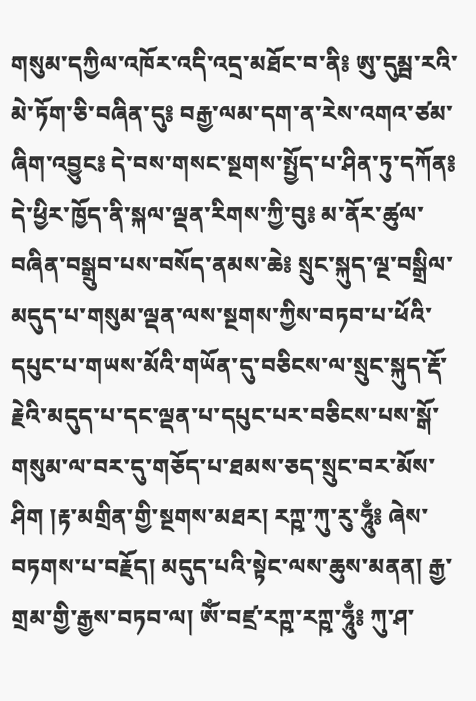གསུམ་དཀྱིལ་འཁོར་འདི་འདྲ་མཐོང་བ་ནི༔ ཨུ་དུམྦ་རའི་མེ་ཏོག་ཅི་བཞིན་དུ༔ བརྒྱ་ལམ་དག་ན་རེས་འགའ་ཙམ་ཞིག་འབྱུང༔ དེ་བས་གསང་སྔགས་སྤྱོད་པ་ཤིན་ཏུ་དཀོན༔ དེ་ཕྱིར་ཁྱོད་ནི་སྐལ་ལྡན་རིགས་ཀྱི་བུ༔ མ་ནོར་ཚུལ་བཞིན་བསྒྲུབ་པས་བསོད་ནམས་ཆེ༔ སྲུང་སྐུད་ལྔ་བསྒྲིལ་མདུད་པ་གསུམ་ལྡན་ལས་སྔགས་ཀྱིས་བཏབ་པ་ཕོའི་དཔུང་པ་གཡས་མོའི་གཡོན་དུ་བཅིངས་ལ་སྲུང་སྐུད་རྡོ་རྗེའི་མདུད་པ་དང་ལྡན་པ་དཔུང་པར་བཅིངས་པས་སྒོ་གསུམ་ལ་བར་དུ་གཅོད་པ་ཐམས་ཅད་སྲུང་བར་མོས་ཤིག །རྟ་མགྲིན་གྱི་སྔགས་མཐར། རཀྵ་ཀུ་རུ་ཧཱུྃ༔ ཞེས་བཏགས་པ་བརྗོད། མདུད་པའི་སྟེང་ལས་ཆུས་མནན། རྒྱ་གྲམ་གྱི་རྒྱས་བཏབ་ལ། ཨོཾ་བཛྲ་རཀྵ་རཀྵ་ཧཱུྃ༔ ཀུ་ཤ་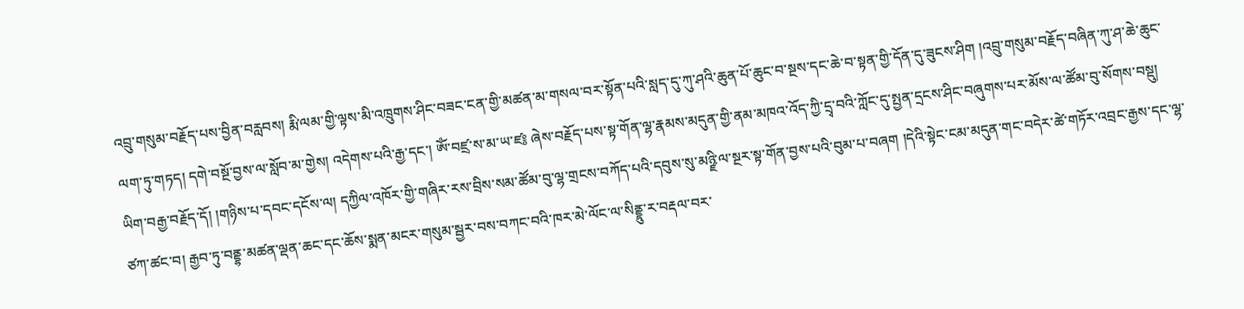འབྲུ་གསུམ་བརྗོད་པས་བྱིན་བརླབས། རྨི་ལམ་གྱི་ལྟས་མི་འཁྲུགས་ཤིང་བཟང་ངན་གྱི་མཚན་མ་གསལ་བར་སྟོན་པའི་སླད་དུ་ཀུ་ཤའི་ཆུན་པོ་ཆུང་བ་སྔས་དང་ཆེ་བ་སྟན་གྱི་དོན་དུ་ཟུངས་ཤིག །འབྲུ་གསུམ་བརྗོད་བཞིན་ཀུ་ཤ་ཆེ་ཆུང་ལག་ཏུ་གཏད། དགེ་བསྔོ་བྱས་ལ་སློབ་མ་གྱེས། འདེགས་པའི་རྒྱ་དང་། ཨོཾ་བཛྲ་ས་མ་ཡ་ཛ༔ ཞེས་བརྗོད་པས་སྟ་གོན་ལྷ་རྣམས་མདུན་གྱི་ནམ་མཁའ་འོད་ཀྱི་དྲྭ་བའི་ཀློང་དུ་སྤྱན་དྲངས་ཤིང་བཞུགས་པར་མོས་ལ་ཚོམ་བུ་སོགས་བསྡུ། ཡིག་བརྒྱ་བརྗོད་དོ། །གཉིས་པ་དབང་དངོས་ལ། དཀྱིལ་འཁོར་གྱི་གཞིར་རས་བྲིས་སམ་ཚོམ་བུ་ལྷ་གྲངས་བཀོད་པའི་དབུས་སུ་མཉྫི་ལ་སྔར་སྟ་གོན་བྱས་པའི་བུམ་པ་བཞག །དེའི་སྟེང་ངམ་མདུན་གང་བདེར་ཚེ་གཏོར་འབྲང་རྒྱས་དང་ལྷ་ཙཀ་ཚང་བ། རྒྱབ་ཏུ་བནྡྷ་མཚན་ལྡན་ཆང་དང་ཆོས་སྨན་མངར་གསུམ་སྦྱར་བས་བཀང་བའི་ཁར་མེ་ལོང་ལ་སིནྡྷུ་ར་བརྡལ་བར་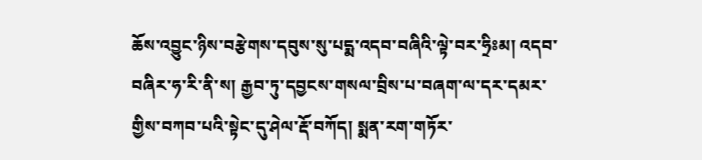ཆོས་འབྱུང་ཉིས་བརྩེགས་དབུས་སུ་པདྨ་འདབ་བཞིའི་ལྟེ་བར་ཧྲིཿམ། འདབ་བཞིར་ཧ་རི་ནི་ས། རྒྱབ་ཏུ་དབྱངས་གསལ་བྲིས་པ་བཞག་ལ་དར་དམར་གྱིས་བཀབ་པའི་སྟེང་དུ་ཤེལ་རྡོ་བཀོད། སྨན་རག་གཏོར་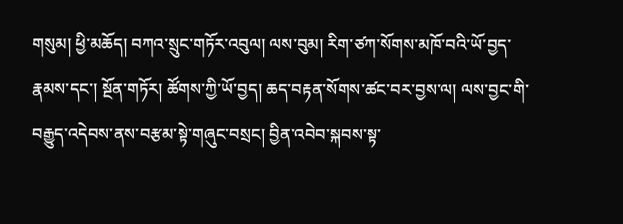གསུམ། ཕྱི་མཆོད། བཀའ་སྲུང་གཏོར་འབུལ། ལས་བུམ། རིག་ཙཀ་སོགས་མཁོ་བའི་ཡོ་བྱད་རྣམས་དང་། སྔོན་གཏོར། ཚོགས་ཀྱི་ཡོ་བྱད། ཆད་བརྟན་སོགས་ཚང་བར་བྱས་ལ། ལས་བྱང་གི་བརྒྱུད་འདེབས་ནས་བརྩམ་སྟེ་གཞུང་བསྲང། བྱིན་འབེབ་སྐབས་སྟ་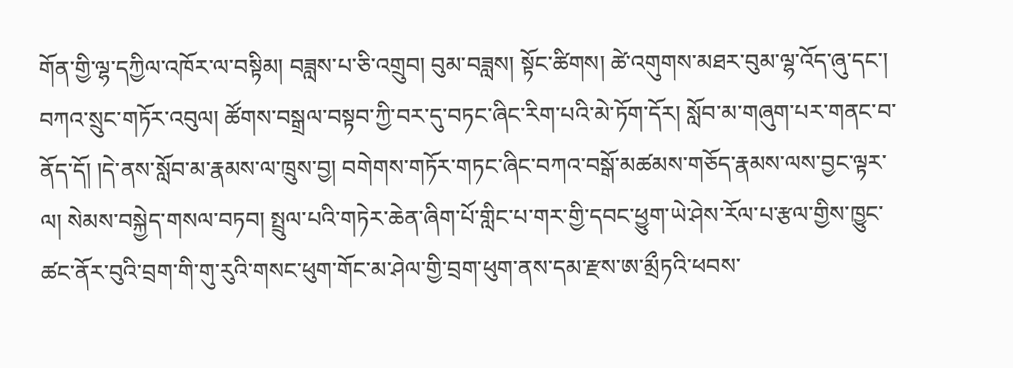གོན་གྱི་ལྷ་དཀྱིལ་འཁོར་ལ་བསྟིམ། བཟླས་པ་ཅི་འགྲུབ། བུམ་བཟླས། སྟོང་ཚིགས། ཚེ་འགུགས་མཐར་བུམ་ལྷ་འོད་ཞུ་དང་། བཀའ་སྲུང་གཏོར་འབུལ། ཚོགས་བསྒྲལ་བསྟབ་ཀྱི་བར་དུ་བཏང་ཞིང་རིག་པའི་མེ་ཏོག་དོར། སློབ་མ་གཞུག་པར་གནང་བ་ནོད་དོ། །དེ་ནས་སློབ་མ་རྣམས་ལ་ཁྲུས་བྱ། བགེགས་གཏོར་གཏང་ཞིང་བཀའ་བསྒོ་མཚམས་གཅོད་རྣམས་ལས་བྱང་ལྟར་ལ། སེམས་བསྐྱེད་གསལ་བཏབ། སྤྲུལ་པའི་གཏེར་ཆེན་ཞིག་པོ་གླིང་པ་གར་གྱི་དབང་ཕྱུག་ཡེ་ཤེས་རོལ་པ་རྩལ་གྱིས་ཁྱུང་ཚང་ནོར་བུའི་བྲག་གི་གུ་རུའི་གསང་ཕུག་གོང་མ་ཤེལ་གྱི་བྲག་ཕུག་ནས་དམ་རྫས་ཨ་མྲྀཏའི་ཕབས་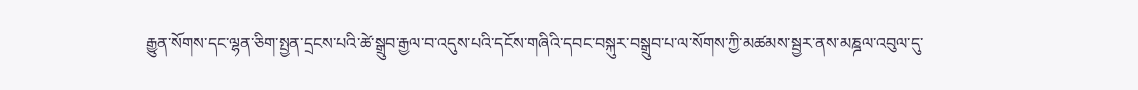རྒྱུན་སོགས་དང་ལྷན་ཅིག་སྤྱན་དྲངས་པའི་ཚེ་སྒྲུབ་རྒྱལ་བ་འདུས་པའི་དངོས་གཞིའི་དབང་བསྐུར་བསྒྲུབ་པ་ལ་སོགས་ཀྱི་མཚམས་སྦྱར་ནས་མཎྜལ་འབུལ་དུ་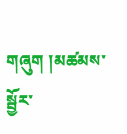གཞུག །མཚམས་སྦྱོར་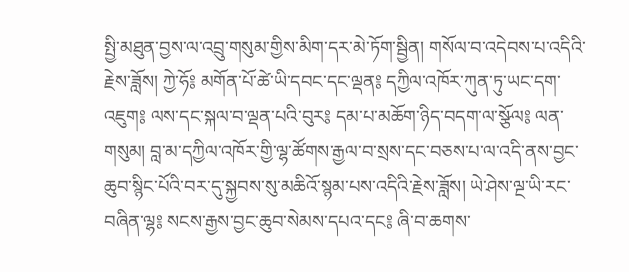སྤྱི་མཐུན་བྱས་ལ་འབྲུ་གསུམ་གྱིས་མིག་དར་མེ་ཏོག་སྦྱིན། གསོལ་བ་འདེབས་པ་འདིའི་རྗེས་ཟློས། ཀྱེ་ཧོ༔ མགོན་པོ་ཚེ་ཡི་དབང་དང་ལྡན༔ དཀྱིལ་འཁོར་ཀུན་ཏུ་ཡང་དག་འཇུག༔ ལས་དང་སྐལ་བ་ལྡན་པའི་བུར༔ དམ་པ་མཆོག་ཉིད་བདག་ལ་སྩོལ༔ ལན་གསུམ། བླ་མ་དཀྱིལ་འཁོར་གྱི་ལྷ་ཚོགས་རྒྱལ་བ་སྲས་དང་བཅས་པ་ལ་འདི་ནས་བྱང་ཆུབ་སྙིང་པོའི་བར་དུ་སྐྱབས་སུ་མཆིའོ་སྙམ་པས་འདིའི་རྗེས་ཟློས། ཡེ་ཤེས་ལྔ་ཡི་རང་བཞིན་ལྷ༔ སངས་རྒྱས་བྱང་ཆུབ་སེམས་དཔའ་དང༔ ཞི་བ་ཆགས་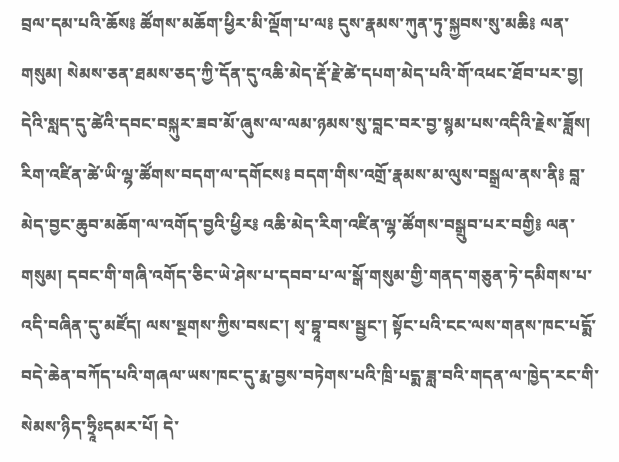བྲལ་དམ་པའི་ཆོས༔ ཚོགས་མཆོག་ཕྱིར་མི་ལྡོག་པ་ལ༔ དུས་རྣམས་ཀུན་ཏུ་སྐྱབས་སུ་མཆི༔ ལན་གསུམ། སེམས་ཅན་ཐམས་ཅད་ཀྱི་དོན་དུ་འཆི་མེད་རྡོ་རྗེ་ཚེ་དཔག་མེད་པའི་གོ་འཕང་ཐོབ་པར་བྱ། དེའི་སླད་དུ་ཚེའི་དབང་བསྐུར་ཟབ་མོ་ཞུས་ལ་ལམ་ཉམས་སུ་བླང་བར་བྱ་སྙམ་པས་འདིའི་རྗེས་ཟློས། རིག་འཛིན་ཚེ་ཡི་ལྷ་ཚོགས་བདག་ལ་དགོངས༔ བདག་གིས་འགྲོ་རྣམས་མ་ལུས་བསྒྲལ་ནས་ནི༔ བླ་མེད་བྱང་ཆུབ་མཆོག་ལ་འགོད་བྱའི་ཕྱིར༔ འཆི་མེད་རིག་འཛིན་ལྷ་ཚོགས་བསྒྲུབ་པར་བགྱི༔ ལན་གསུམ། དབང་གི་གཞི་འགོད་ཅིང་ཡེ་ཤེས་པ་དབབ་པ་ལ་སྒོ་གསུམ་གྱི་གནད་གཅུན་ཏེ་དམིགས་པ་འདི་བཞིན་དུ་མཛོད། ལས་སྔགས་ཀྱིས་བསང་། སྭ་བྷཱ་བས་སྦྱང་། སྟོང་པའི་ངང་ལས་གནས་ཁང་པདྨོ་བདེ་ཆེན་བཀོད་པའི་གཞལ་ཡས་ཁང་དུ་རྨ་བྱས་བཏེགས་པའི་ཁྲི་པདྨ་ཟླ་བའི་གདན་ལ་ཁྱེད་རང་གི་སེམས་ཉིད་ཧྲཱིཿདམར་པོ། དེ་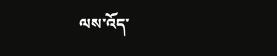ལས་འོད་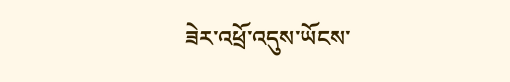ཟེར་འཕྲོ་འདུས་ཡོངས་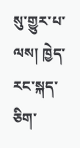སུ་གྱུར་པ་ལས། ཁྱེད་རང་སྐད་ཅིག་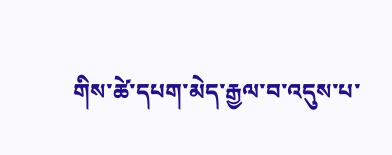གིས་ཚེ་དཔག་མེད་རྒྱལ་བ་འདུས་པ་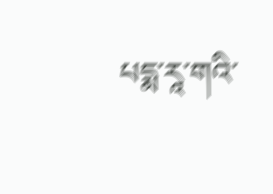པདྨ་རཱ་གའི་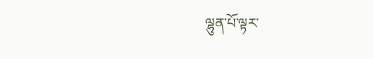ལྷུན་པོ་ལྟར་